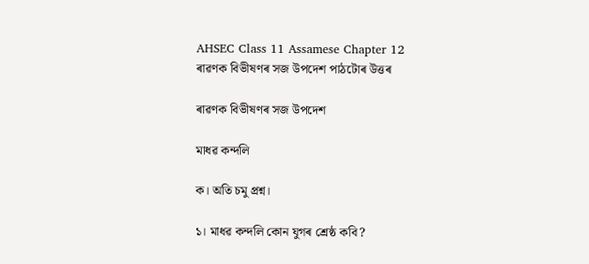AHSEC Class 11 Assamese Chapter 12 ৰাৱণক বিভীষণৰ সজ উপদেশ পাঠটোৰ উত্তৰ

ৰাৱণক বিভীষণৰ সজ উপদেশ

মাধৱ কন্দলি

ক। অতি চমু প্ৰশ্ন।

১। মাধৱ কন্দলি কোন যুগৰ শ্ৰেষ্ঠ কবি?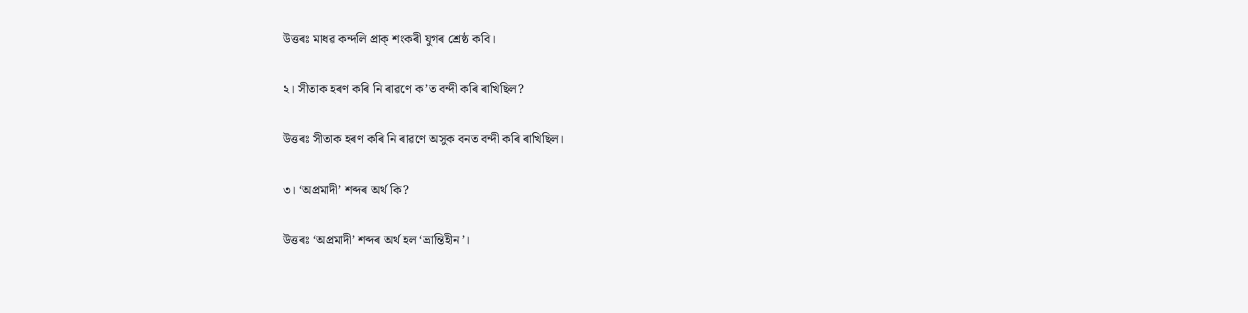উত্তৰঃ মাধৱ কন্দলি প্ৰাক্ শংকৰী যুগৰ শ্ৰেষ্ঠ কবি।

২। সীতাক হৰণ কৰি নি ৰাৱণে ক’ত বন্দী কৰি ৰাখিছিল?

উত্তৰঃ সীতাক হৰণ কৰি নি ৰাৱণে অসুক বনত বন্দী কৰি ৰাখিছিল।

৩। ‘অপ্ৰমাদী’ শব্দৰ অৰ্থ কি?

উত্তৰঃ ‘অপ্ৰমাদী’ শব্দৰ অৰ্থ হল ‘ভ্ৰান্তিহীন’।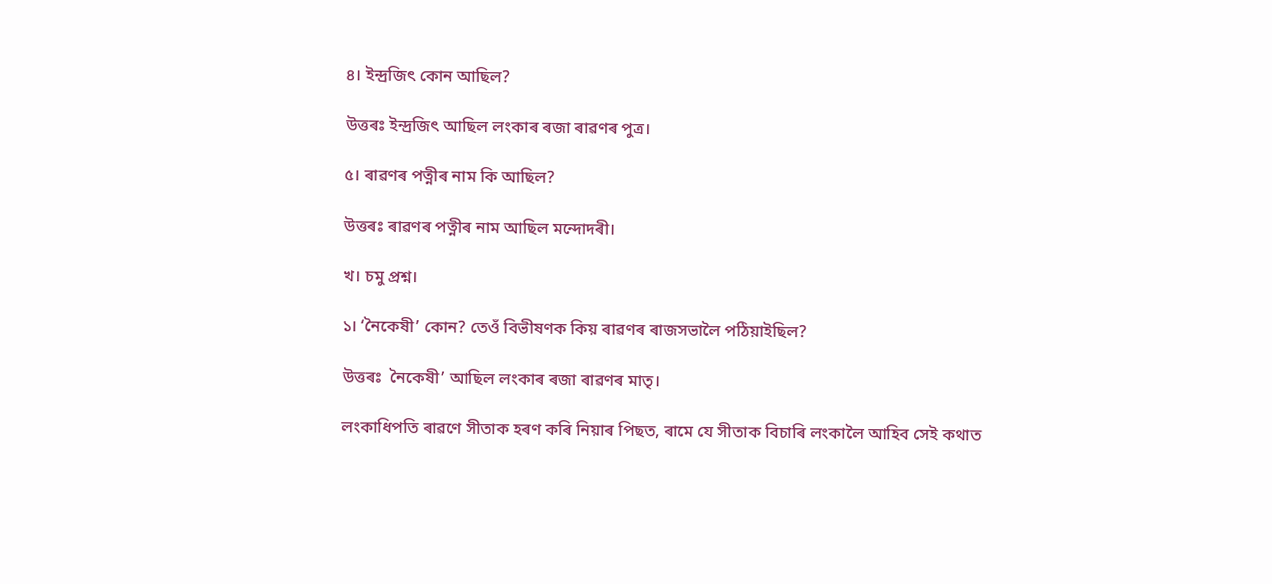৪। ইন্দ্ৰজিৎ কোন আছিল?

উত্তৰঃ ইন্দ্ৰজিৎ আছিল লংকাৰ ৰজা ৰাৱণৰ পুত্ৰ।

৫। ৰাৱণৰ পত্নীৰ নাম কি আছিল?

উত্তৰঃ ৰাৱণৰ পত্নীৰ নাম আছিল মন্দোদৰী।

খ। চমু প্ৰশ্ন।

১। ‘নৈকেষী’ কোন? তেওঁ বিভীষণক কিয় ৰাৱণৰ ৰাজসভালৈ পঠিয়াইছিল?

উত্তৰঃ  নৈকেষী’ আছিল লংকাৰ ৰজা ৰাৱণৰ মাতৃ।

লংকাধিপতি ৰাৱণে সীতাক হৰণ কৰি নিয়াৰ পিছত, ৰামে যে সীতাক বিচাৰি লংকালৈ আহিব সেই কথাত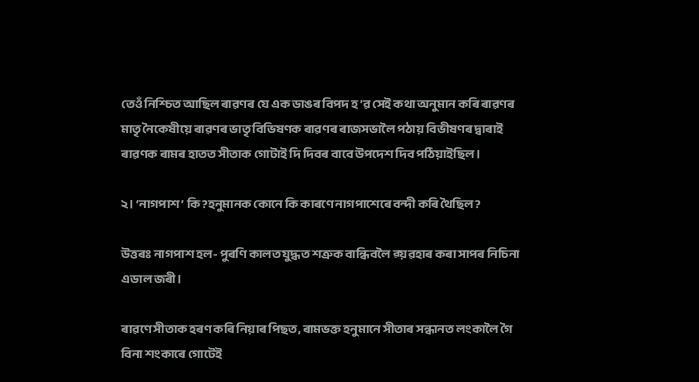তেওঁ নিশ্চিত আছিল ৰাৱণৰ যে এক ডাঙৰ বিপদ হ’ৱ সেই কথা অনুমান কৰি ৰাৱণৰ মাতৃ নৈকেষীয়ে ৰাৱণৰ ভাতৃ বিভিষণক ৰাৱণৰ ৰাজসভালৈ পঠায় বিভীষণৰ দ্বাৰাই ৰাৱণক ৰামৰ হাতত সীতাক গোটাই দি দিবৰ বাবে উপদেশ দিব পঠিয়াইছিল।

২। ‘নাগপাশ’ কি?হনুমানক কোনে কি কাৰণে নাগপাশেৰে বন্দী কৰি থৈছিল?

উত্তৰঃ নাগপাশ হল- পুৰণি কালত যুদ্ধত শত্ৰুক বান্ধিবলৈ ৱ্য়ৱহাৰ কৰা সাপৰ নিচিনা এডাল জৰী।

ৰাৱণে সীতাক হৰণ কৰি নিয়াৰ পিছত, ৰামভক্ত হনুমানে সীতাৰ সন্ধানত লংকালৈ গৈ বিনা শংকাৰে গোটেই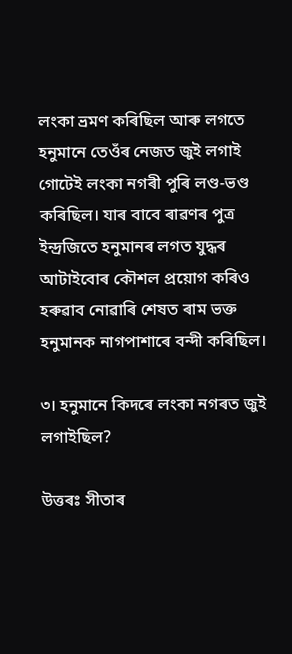লংকা ভ্রমণ কৰিছিল আৰু লগতে হনুমানে তেওঁৰ নেজত জুই লগাই গোটেই লংকা নগৰী পুৰি লণ্ড-ভণ্ড কৰিছিল। যাৰ বাবে ৰাৱণৰ পুত্র ইন্দ্রজিতে হনুমানৰ লগত যুদ্ধৰ আটাইবোৰ কৌশল প্রয়োগ কৰিও হৰুৱাব নোৱাৰি শেষত ৰাম ভক্ত হনুমানক নাগপাশাৰে বন্দী কৰিছিল।

৩। হনুমানে কিদৰে লংকা নগৰত জুই লগাইছিল?

উত্তৰঃ সীতাৰ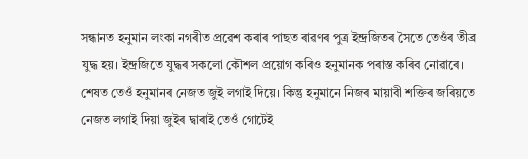সন্ধানত হনুমান লংকা নগৰীত প্ৰৱেশ কৰাৰ পাছত ৰাৱণৰ পুত্ৰ ইন্দ্ৰজিতৰ সৈতে তেওঁৰ তীব্ৰ যুদ্ধ হয়। ইন্দ্ৰজিতে যুদ্ধৰ সকলো কৌশল প্ৰয়োগ কৰিও হনুমানক পৰাস্ত কৰিব নোৱাৰে। শেষত তেওঁ হনুমানৰ নেজত জুই লগাই দিয়ে। কিন্তু হনুমানে নিজৰ মায়াবী শক্তিৰ জৰিয়তে নেজত লগাই দিয়া জুইৰ দ্বাৰাই তেওঁ গোটেই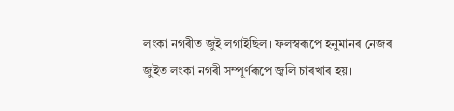লংকা নগৰীত জুই লগাইছিল। ফলস্বৰূপে হনুমানৰ নেজৰ জুইত লংকা নগৰী সম্পূৰ্ণৰূপে জ্বলি চাৰখাৰ হয়।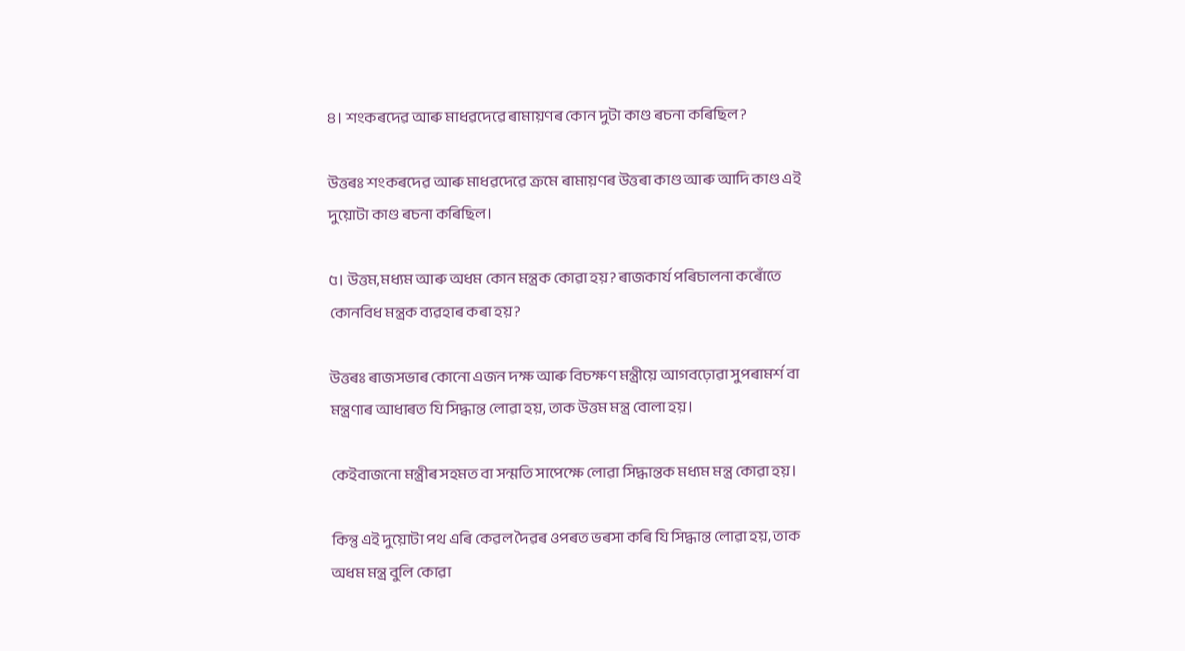৪। শংকৰদেৱ আৰু মাধৱদেৱে ৰামায়ণৰ কোন দুটা কাণ্ড ৰচনা কৰিছিল?

উত্তৰঃ শংকৰদেৱ আৰু মাধৱদেৱে ক্ৰমে ৰামায়ণৰ উত্তৰা কাণ্ড আৰু আদি কাণ্ড এই দুয়োটা কাণ্ড ৰচনা কৰিছিল।

৫। উত্তম,মধ্যম আৰু অধম কোন মন্ত্ৰক কোৱা হয়? ৰাজকাৰ্য পৰিচালনা কৰোঁতে কোনবিধ মন্ত্ৰক ব্যৱহাৰ কৰা হয়?

উত্তৰঃ ৰাজসভাৰ কোনো এজন দক্ষ আৰু বিচক্ষণ মন্ত্ৰীয়ে আগবঢ়োৱা সুপৰামৰ্শ বা মন্ত্ৰণাৰ আধাৰত যি সিদ্ধান্ত লোৱা হয়, তাক উত্তম মন্ত্ৰ বোলা হয়।

কেইবাজনো মন্ত্ৰীৰ সহমত বা সন্মতি সাপেক্ষে লোৱা সিদ্ধান্তক মধ্যম মন্ত্ৰ কোৱা হয়।

কিন্তু এই দুয়োটা পথ এৰি কেৱল দৈৱৰ ওপৰত ভৰসা কৰি যি সিদ্ধান্ত লোৱা হয়, তাক অধম মন্ত্ৰ বুলি কোৱা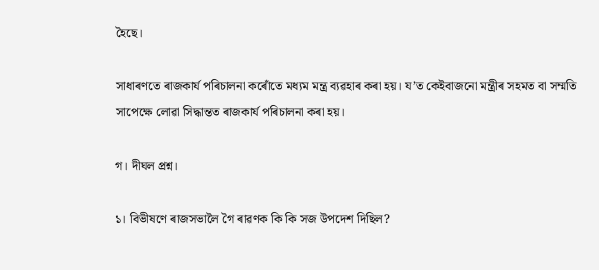হৈছে।

সাধাৰণতে ৰাজকাৰ্য পৰিচালনা কৰোঁতে মধ্যম মন্ত্ৰ ব্যৱহাৰ কৰা হয়। য’ত কেইবাজনো মন্ত্ৰীৰ সহমত বা সম্মতি সাপেক্ষে লোৱা সিদ্ধান্তত ৰাজকাৰ্য পৰিচালনা কৰা হয়।

গ। দীঘল প্ৰশ্ন।

১। বিভীষণে ৰাজসভালৈ গৈ ৰাৱণক কি কি সজ উপদেশ দিছিল?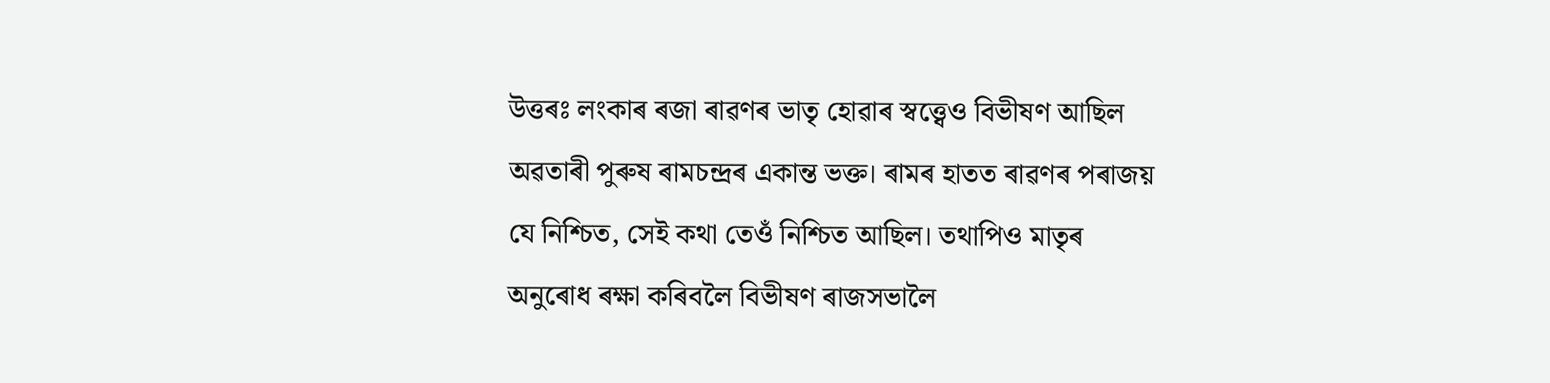উত্তৰঃ লংকাৰ ৰজা ৰাৱণৰ ভাতৃ হোৱাৰ স্বত্ত্বেও বিভীষণ আছিল অৱতাৰী পুৰুষ ৰামচন্দ্ৰৰ একান্ত ভক্ত। ৰামৰ হাতত ৰাৱণৰ পৰাজয় যে নিশ্চিত, সেই কথা তেওঁ নিশ্চিত আছিল। তথাপিও মাতৃৰ অনুৰোধ ৰক্ষা কৰিবলৈ বিভীষণ ৰাজসভালৈ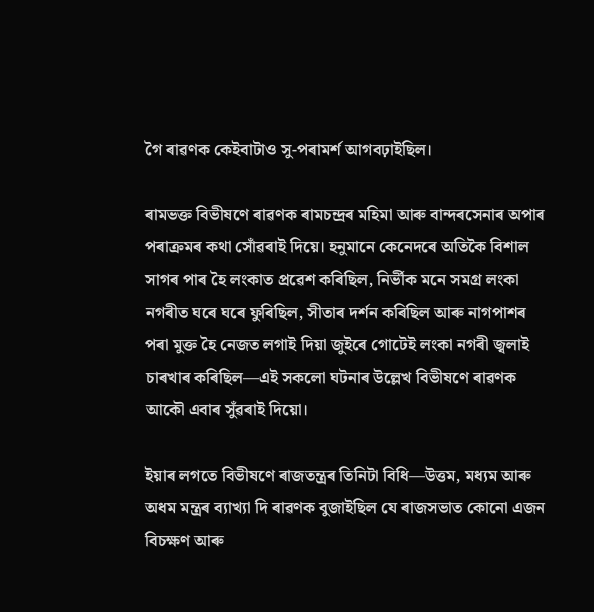গৈ ৰাৱণক কেইবাটাও সু-পৰামৰ্শ আগবঢ়াইছিল।

ৰামভক্ত বিভীষণে ৰাৱণক ৰামচন্দ্ৰৰ মহিমা আৰু বান্দৰসেনাৰ অপাৰ পৰাক্ৰমৰ কথা সোঁৱৰাই দিয়ে। হনুমানে কেনেদৰে অতিকৈ বিশাল সাগৰ পাৰ হৈ লংকাত প্ৰৱেশ কৰিছিল, নিৰ্ভীক মনে সমগ্ৰ লংকা নগৰীত ঘৰে ঘৰে ফুৰিছিল, সীতাৰ দৰ্শন কৰিছিল আৰু নাগপাশৰ পৰা মুক্ত হৈ নেজত লগাই দিয়া জুইৰে গোটেই লংকা নগৰী জ্বলাই চাৰখাৰ কৰিছিল—এই সকলো ঘটনাৰ উল্লেখ বিভীষণে ৰাৱণক আকৌ এবাৰ সুঁৱৰাই দিয়ো।

ইয়াৰ লগতে বিভীষণে ৰাজতন্ত্ৰৰ তিনিটা বিধি—উত্তম, মধ্যম আৰু অধম মন্ত্ৰৰ ব্যাখ্যা দি ৰাৱণক বুজাইছিল যে ৰাজসভাত কোনো এজন বিচক্ষণ আৰু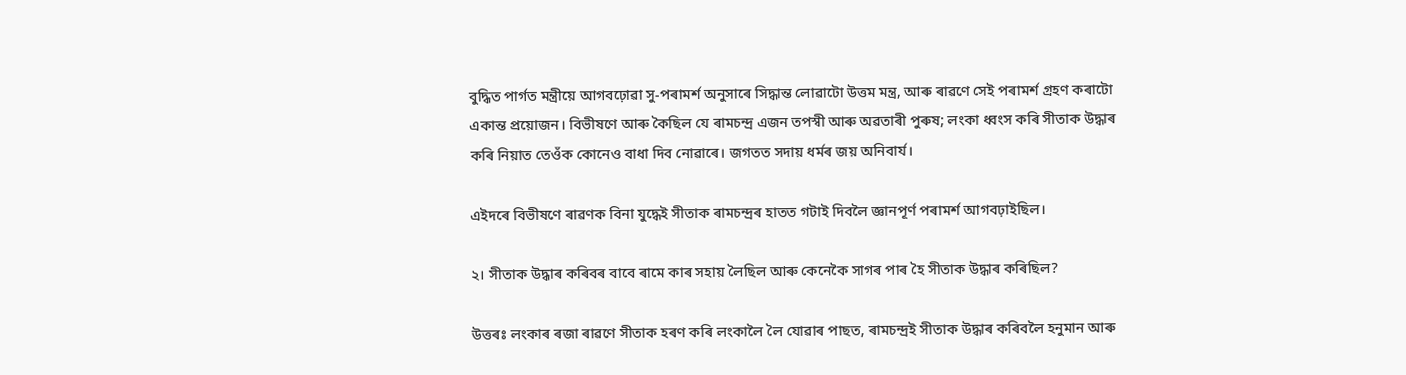বুদ্ধিত পাৰ্গত মন্ত্ৰীয়ে আগবঢ়োৱা সু-পৰামৰ্শ অনুসাৰে সিদ্ধান্ত লোৱাটো উত্তম মন্ত্ৰ, আৰু ৰাৱণে সেই পৰামৰ্শ গ্ৰহণ কৰাটো একান্ত প্ৰয়োজন। বিভীষণে আৰু কৈছিল যে ৰামচন্দ্ৰ এজন তপস্বী আৰু অৱতাৰী পুৰুষ; লংকা ধ্বংস কৰি সীতাক উদ্ধাৰ কৰি নিয়াত তেওঁক কোনেও বাধা দিব নোৱাৰে। জগতত সদায় ধৰ্মৰ জয় অনিবাৰ্য।

এইদৰে বিভীষণে ৰাৱণক বিনা যুদ্ধেই সীতাক ৰামচন্দ্ৰৰ হাতত গটাই দিবলৈ জ্ঞানপূৰ্ণ পৰামৰ্শ আগবঢ়াইছিল।

২। সীতাক উদ্ধাৰ কৰিবৰ বাবে ৰামে কাৰ সহায় লৈছিল আৰু কেনেকৈ সাগৰ পাৰ হৈ সীতাক উদ্ধাৰ কৰিছিল?

উত্তৰঃ লংকাৰ ৰজা ৰাৱণে সীতাক হৰণ কৰি লংকালৈ লৈ যোৱাৰ পাছত, ৰামচন্দ্ৰই সীতাক উদ্ধাৰ কৰিবলৈ হনুমান আৰু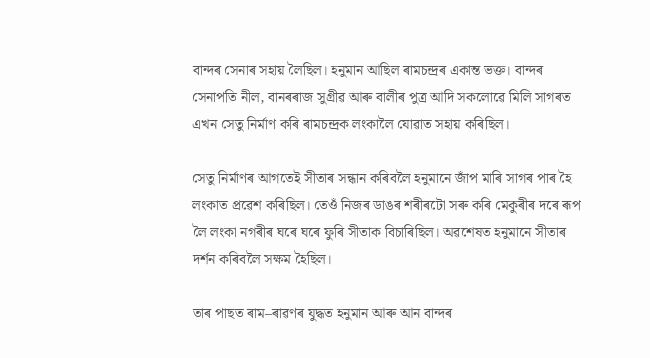বান্দৰ সেনাৰ সহায় লৈছিল। হনুমান আছিল ৰামচন্দ্ৰৰ একান্ত ভক্ত। বান্দৰ সেনাপতি নীল, বানৰৰাজ সুগ্ৰীৱ আৰু বালীৰ পুত্ৰ আদি সকলোৱে মিলি সাগৰত এখন সেতু নিৰ্মাণ কৰি ৰামচন্দ্ৰক লংকালৈ যোৱাত সহায় কৰিছিল।

সেতু নিৰ্মাণৰ আগতেই সীতাৰ সন্ধান কৰিবলৈ হনুমানে জাঁপ মাৰি সাগৰ পাৰ হৈ লংকাত প্ৰৱেশ কৰিছিল। তেওঁ নিজৰ ডাঙৰ শৰীৰটো সৰু কৰি মেকুৰীৰ দৰে ৰূপ লৈ লংকা নগৰীৰ ঘৰে ঘৰে ফুৰি সীতাক বিচাৰিছিল। অৱশেষত হনুমানে সীতাৰ দৰ্শন কৰিবলৈ সক্ষম হৈছিল।

তাৰ পাছত ৰাম–ৰাৱণৰ যুদ্ধত হনুমান আৰু আন বান্দৰ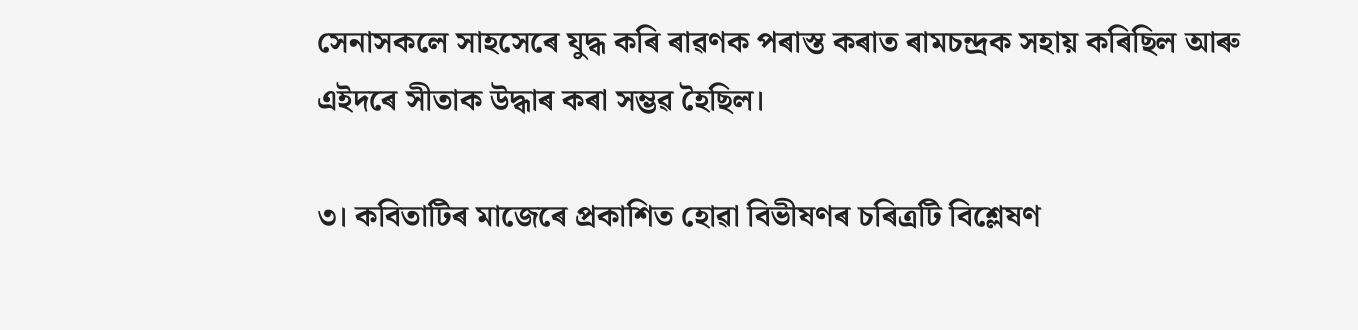সেনাসকলে সাহসেৰে যুদ্ধ কৰি ৰাৱণক পৰাস্ত কৰাত ৰামচন্দ্ৰক সহায় কৰিছিল আৰু এইদৰে সীতাক উদ্ধাৰ কৰা সম্ভৱ হৈছিল।

৩। কবিতাটিৰ মাজেৰে প্ৰকাশিত হোৱা বিভীষণৰ চৰিত্ৰটি বিশ্লেষণ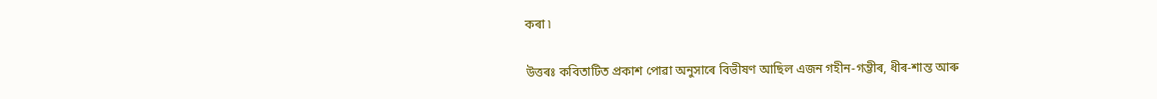কৰা ৷

উত্তৰঃ কবিতাটিত প্ৰকাশ পোৱা অনুসাৰে বিভীষণ আছিল এজন গহীন-গম্ভীৰ, ধীৰ-শান্ত আৰু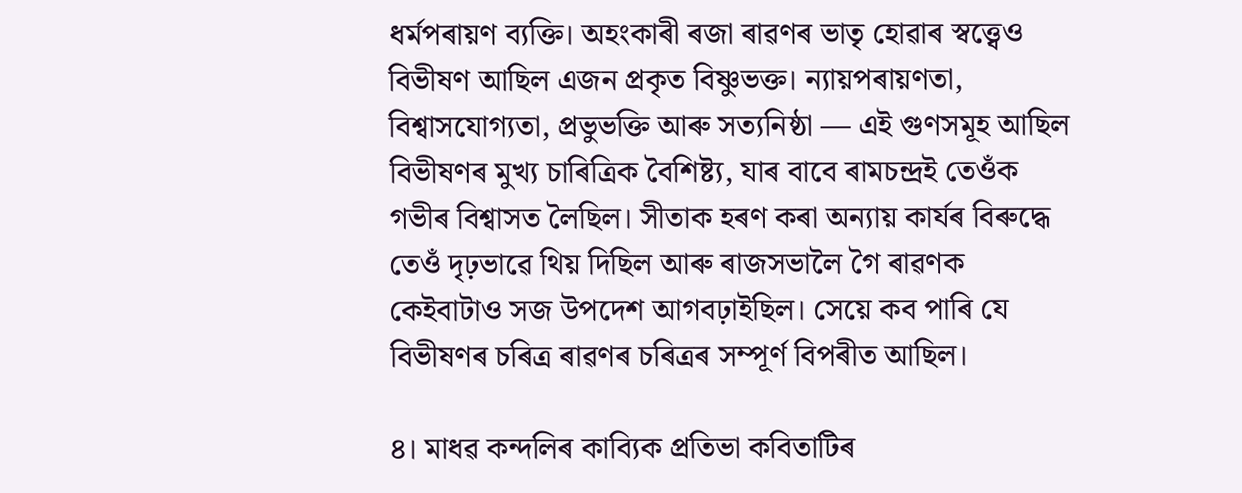ধৰ্মপৰায়ণ ব্যক্তি। অহংকাৰী ৰজা ৰাৱণৰ ভাতৃ হোৱাৰ স্বত্ত্বেও বিভীষণ আছিল এজন প্ৰকৃত বিষ্ণুভক্ত। ন্যায়পৰায়ণতা, বিশ্বাসযোগ্যতা, প্ৰভুভক্তি আৰু সত্যনিষ্ঠা — এই গুণসমূহ আছিল বিভীষণৰ মুখ্য চাৰিত্ৰিক বৈশিষ্ট্য, যাৰ বাবে ৰামচন্দ্ৰই তেওঁক গভীৰ বিশ্বাসত লৈছিল। সীতাক হৰণ কৰা অন্যায় কাৰ্যৰ বিৰুদ্ধে তেওঁ দৃঢ়ভাৱে থিয় দিছিল আৰু ৰাজসভালৈ গৈ ৰাৱণক কেইবাটাও সজ উপদেশ আগবঢ়াইছিল। সেয়ে কব পাৰি যে বিভীষণৰ চৰিত্ৰ ৰাৱণৰ চৰিত্ৰৰ সম্পূৰ্ণ বিপৰীত আছিল।

৪। মাধৱ কন্দলিৰ কাব্যিক প্ৰতিভা কবিতাটিৰ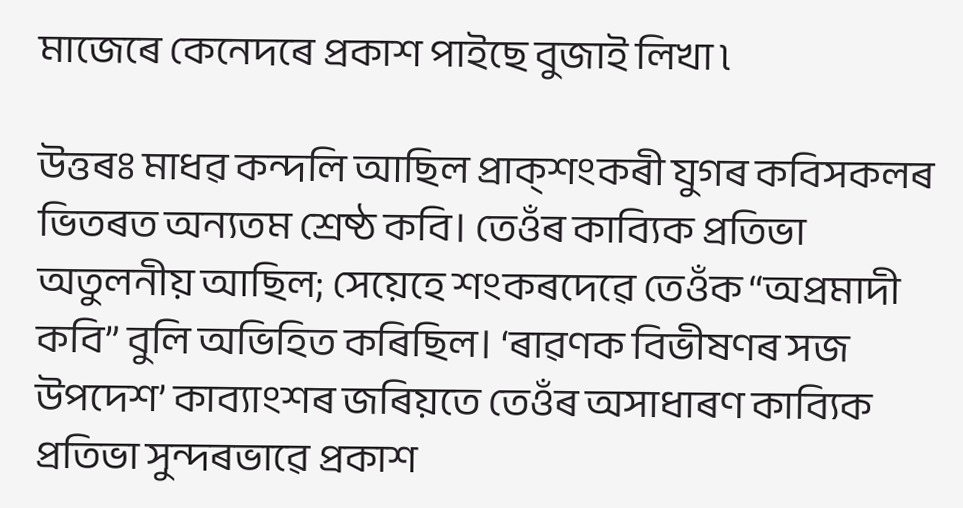মাজেৰে কেনেদৰে প্ৰকাশ পাইছে বুজাই লিখা ৷

উত্তৰঃ মাধৱ কন্দলি আছিল প্ৰাক্‌শংকৰী যুগৰ কবিসকলৰ ভিতৰত অন্যতম শ্ৰেষ্ঠ কবি। তেওঁৰ কাব্যিক প্ৰতিভা অতুলনীয় আছিল; সেয়েহে শংকৰদেৱে তেওঁক “অপ্ৰমাদী কবি” বুলি অভিহিত কৰিছিল। ‘ৰাৱণক বিভীষণৰ সজ উপদেশ’ কাব্যাংশৰ জৰিয়তে তেওঁৰ অসাধাৰণ কাব্যিক প্ৰতিভা সুন্দৰভাৱে প্ৰকাশ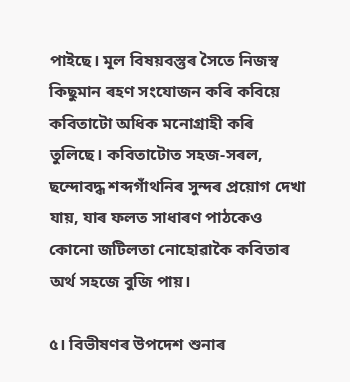পাইছে। মূল বিষয়বস্তুৰ সৈতে নিজস্ব কিছুমান ৰহণ সংযোজন কৰি কবিয়ে কবিতাটো অধিক মনোগ্ৰাহী কৰি তুলিছে। কবিতাটোত সহজ-সৰল, ছন্দোবদ্ধ শব্দগাঁথনিৰ সুন্দৰ প্ৰয়োগ দেখা যায়, যাৰ ফলত সাধাৰণ পাঠকেও কোনো জটিলতা নোহোৱাকৈ কবিতাৰ অৰ্থ সহজে বুজি পায়।

৫। বিভীষণৰ উপদেশ শুনাৰ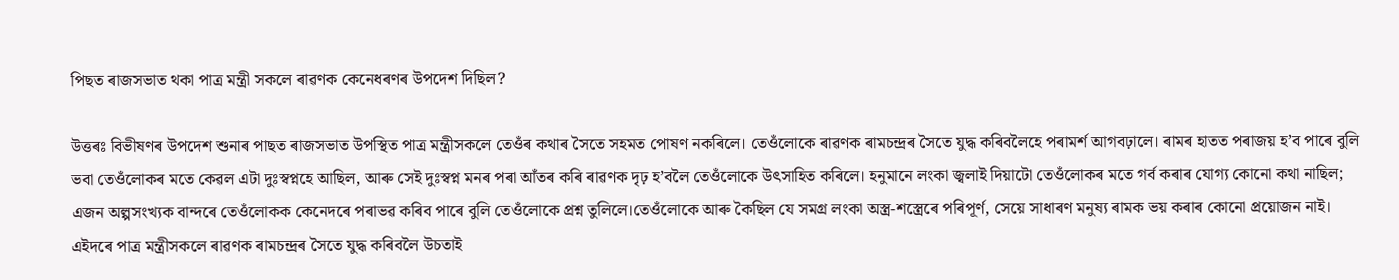পিছত ৰাজসভাত থকা পাত্ৰ মন্ত্ৰী সকলে ৰাৱণক কেনেধৰণৰ উপদেশ দিছিল?

উত্তৰঃ বিভীষণৰ উপদেশ শুনাৰ পাছত ৰাজসভাত উপস্থিত পাত্ৰ মন্ত্ৰীসকলে তেওঁৰ কথাৰ সৈতে সহমত পোষণ নকৰিলে। তেওঁলোকে ৰাৱণক ৰামচন্দ্ৰৰ সৈতে যুদ্ধ কৰিবলৈহে পৰামৰ্শ আগবঢ়ালে। ৰামৰ হাতত পৰাজয় হ’ব পাৰে বুলি ভবা তেওঁলোকৰ মতে কেৱল এটা দুঃস্বপ্নহে আছিল, আৰু সেই দুঃস্বপ্ন মনৰ পৰা আঁতৰ কৰি ৰাৱণক দৃঢ় হ’বলৈ তেওঁলোকে উৎসাহিত কৰিলে। হনুমানে লংকা জ্বলাই দিয়াটো তেওঁলোকৰ মতে গৰ্ব কৰাৰ যোগ্য কোনো কথা নাছিল; এজন অল্পসংখ্যক বান্দৰে তেওঁলোকক কেনেদৰে পৰাভৱ কৰিব পাৰে বুলি তেওঁলোকে প্রশ্ন তুলিলে।তেওঁলোকে আৰু কৈছিল যে সমগ্ৰ লংকা অস্ত্ৰ-শস্ত্ৰেৰে পৰিপূৰ্ণ, সেয়ে সাধাৰণ মনুষ্য ৰামক ভয় কৰাৰ কোনো প্ৰয়োজন নাই। এইদৰে পাত্ৰ মন্ত্ৰীসকলে ৰাৱণক ৰামচন্দ্ৰৰ সৈতে যুদ্ধ কৰিবলৈ উচতাই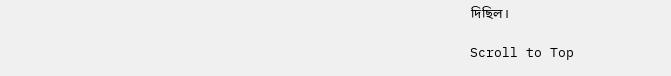দিছিল।

Scroll to Top